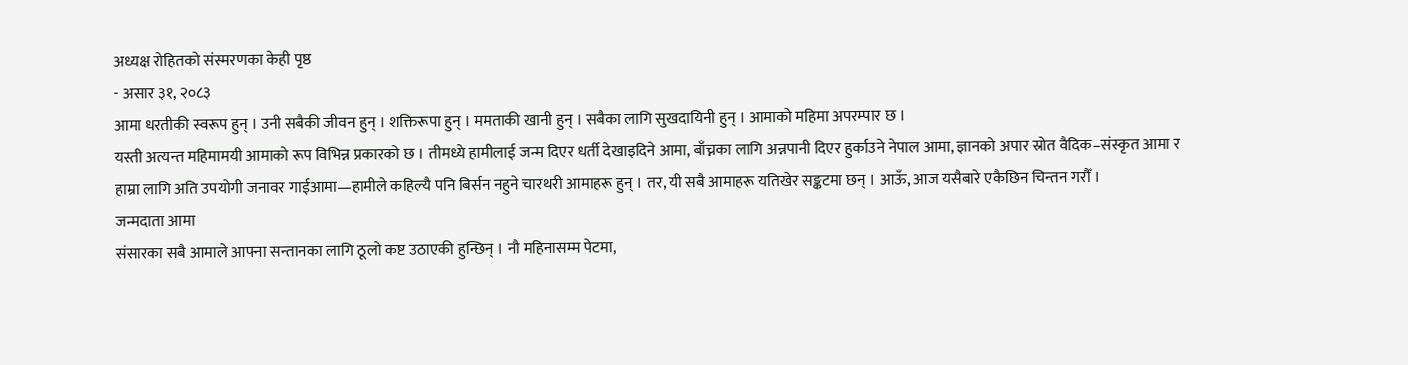अध्यक्ष रोहितको संस्मरणका केही पृष्ठ
- असार ३१, २०८३
आमा धरतीकी स्वरूप हुन् । उनी सबैकी जीवन हुन् । शक्तिरूपा हुन् । ममताकी खानी हुन् । सबैका लागि सुखदायिनी हुन् । आमाको महिमा अपरम्पार छ ।
यस्ती अत्यन्त महिमामयी आमाको रूप विभिन्न प्रकारको छ । तीमध्ये हामीलाई जन्म दिएर धर्ती देखाइदिने आमा, बाँच्नका लागि अन्नपानी दिएर हुर्काउने नेपाल आमा, ज्ञानको अपार स्रोत वैदिक–संस्कृत आमा र हाम्रा लागि अति उपयोगी जनावर गाईआमा—हामीले कहिल्यै पनि बिर्सन नहुने चारथरी आमाहरू हुन् । तर, यी सबै आमाहरू यतिखेर सङ्कटमा छन् । आऊँ, आज यसैबारे एकैछिन चिन्तन गरौँ ।
जन्मदाता आमा
संसारका सबै आमाले आफ्ना सन्तानका लागि ठूलो कष्ट उठाएकी हुन्छिन् । नौ महिनासम्म पेटमा,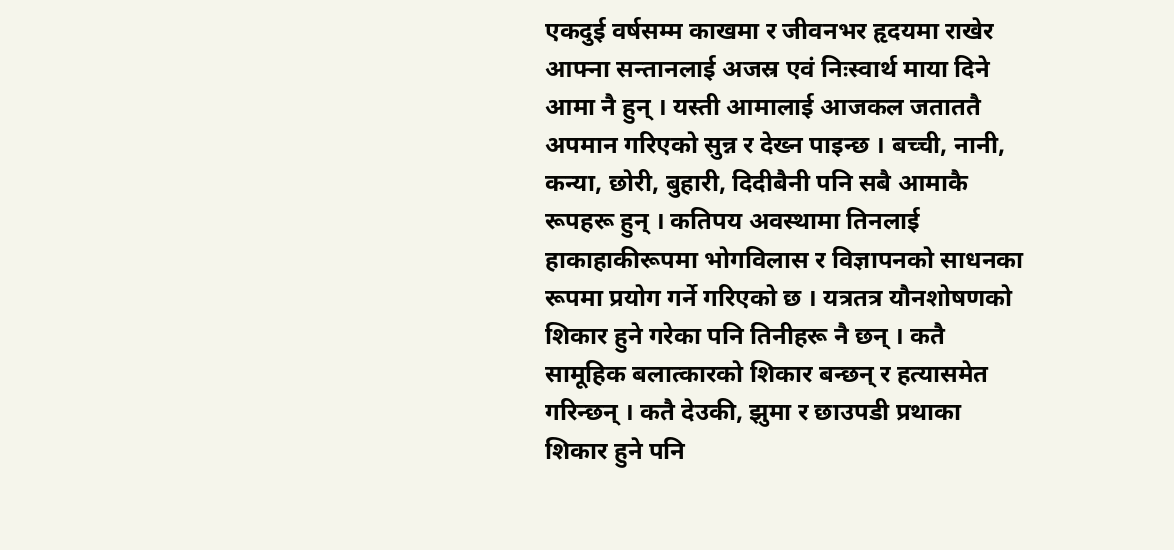एकदुई वर्षसम्म काखमा र जीवनभर हृदयमा राखेर आफ्ना सन्तानलाई अजस्र एवं निःस्वार्थ माया दिने आमा नै हुन् । यस्ती आमालाई आजकल जताततै अपमान गरिएको सुन्न र देख्न पाइन्छ । बच्ची, नानी, कन्या, छोरी, बुहारी, दिदीबैनी पनि सबै आमाकै रूपहरू हुन् । कतिपय अवस्थामा तिनलाई हाकाहाकीरूपमा भोगविलास र विज्ञापनको साधनका रूपमा प्रयोग गर्ने गरिएको छ । यत्रतत्र यौनशोषणको शिकार हुने गरेका पनि तिनीहरू नै छन् । कतै सामूहिक बलात्कारको शिकार बन्छन् र हत्यासमेत गरिन्छन् । कतै देउकी, झुमा र छाउपडी प्रथाका शिकार हुने पनि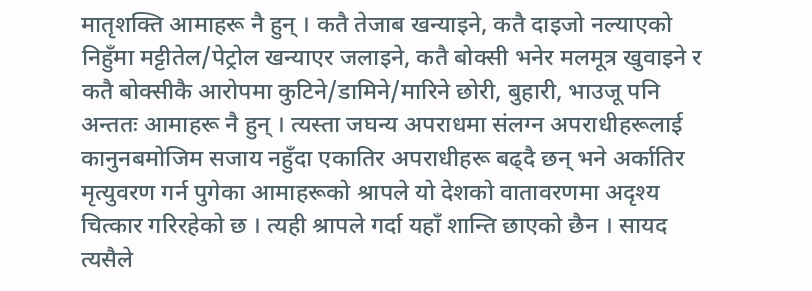मातृशक्ति आमाहरू नै हुन् । कतै तेजाब खन्याइने, कतै दाइजो नल्याएको निहुँमा मट्टीतेल/पेट्रोल खन्याएर जलाइने, कतै बोक्सी भनेर मलमूत्र खुवाइने र कतै बोक्सीकै आरोपमा कुटिने/डामिने/मारिने छोरी, बुहारी, भाउजू पनि अन्ततः आमाहरू नै हुन् । त्यस्ता जघन्य अपराधमा संलग्न अपराधीहरूलाई कानुनबमोजिम सजाय नहुँदा एकातिर अपराधीहरू बढ्दै छन् भने अर्कातिर मृत्युवरण गर्न पुगेका आमाहरूको श्रापले यो देशको वातावरणमा अदृश्य चित्कार गरिरहेको छ । त्यही श्रापले गर्दा यहाँ शान्ति छाएको छैन । सायद त्यसैले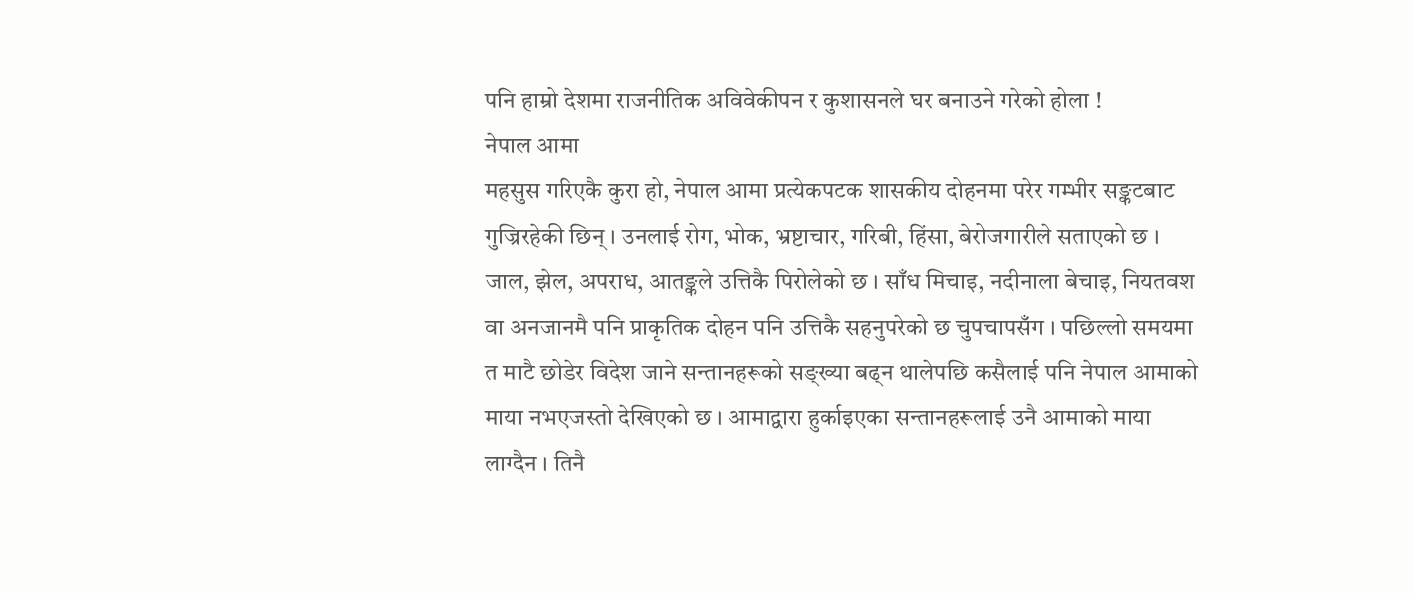पनि हाम्रो देशमा राजनीतिक अविवेकीपन र कुशासनले घर बनाउने गरेको होला !
नेपाल आमा
महसुस गरिएकै कुरा हो, नेपाल आमा प्रत्येकपटक शासकीय दोहनमा परेर गम्भीर सङ्कटबाट गुज्रिरहेकी छिन् । उनलाई रोग, भोक, भ्रष्टाचार, गरिबी, हिंसा, बेरोजगारीले सताएको छ । जाल, झेल, अपराध, आतङ्कले उत्तिकै पिरोलेको छ । साँध मिचाइ, नदीनाला बेचाइ, नियतवश वा अनजानमै पनि प्राकृतिक दोहन पनि उत्तिकै सहनुपरेको छ चुपचापसँग । पछिल्लो समयमा त माटै छोडेर विदेश जाने सन्तानहरूको सङ्ख्या बढ्न थालेपछि कसैलाई पनि नेपाल आमाको माया नभएजस्तो देखिएको छ । आमाद्वारा हुर्काइएका सन्तानहरूलाई उनै आमाको माया लाग्दैन । तिनै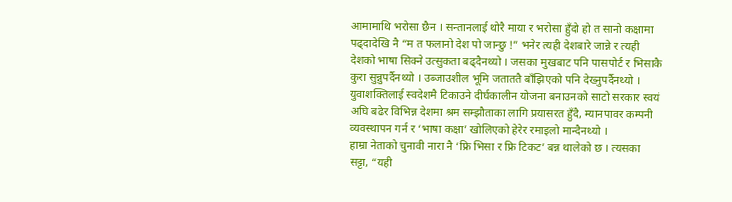आमामाथि भरोसा छैन । सन्तानलाई थोरै माया र भरोसा हुँदो हो त सानो कक्षामा पढ्दादेखि नै “म त फलानो देश पो जान्छु !” भनेर त्यही देशबारे जान्ने र त्यही देशको भाषा सिक्ने उत्सुकता बढ्दैनथ्यो । जसका मुखबाट पनि पासपोर्ट र भिसाकै कुरा सुन्नुपर्दैनथ्यो । उब्जाउशील भूमि जताततै बाँझिएको पनि देख्नुपर्दैनथ्यो । युवाशक्तिलाई स्वदेशमै टिकाउने दीर्घकालीन योजना बनाउनको साटो सरकार स्वयं अघि बढेर विभिन्न देशमा श्रम सम्झौताका लागि प्रयासरत हुँदै, म्यानपावर कम्पनी व्यवस्थापन गर्न र ‘भाषा कक्षा’ खोलिएको हेरेर रमाइलो मान्दैनथ्यो ।
हाम्रा नेताको चुनावी नारा नै ‘फ्रि भिसा र फ्रि टिकट’ बन्न थालेको छ । त्यसका सट्टा, “यही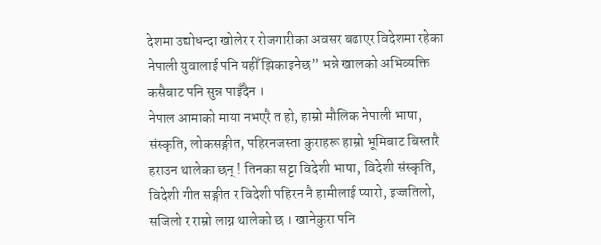देशमा उद्योधन्दा खोलेर र रोजगारीका अवसर बढाएर विदेशमा रहेका नेपाली युवालाई पनि यहीँ झिकाइनेछ” भन्ने खालको अभिव्यक्ति कसैबाट पनि सुन्न पाइँदैन ।
नेपाल आमाको माया नभएरै त हो, हाम्रो मौलिक नेपाली भाषा, संस्कृति, लोकसङ्गीत, पहिरनजस्ता कुराहरू हाम्रो भूमिबाट बिस्तारै हराउन थालेका छन् ! तिनका सट्टा विदेशी भाषा, विदेशी संस्कृति, विदेशी गीत सङ्गीत र विदेशी पहिरन नै हामीलाई प्यारो, इज्जतिलो, सजिलो र राम्रो लाग्न थालेको छ । खानेकुरा पनि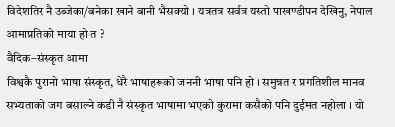विदेशतिर नै उब्जेका/बनेका खाने बानी भैसक्यो । यत्रतत्र सर्वत्र यस्तो पाखण्डीपन देखिनु, नेपाल आमाप्रतिको माया हो त ?
वैदिक–संस्कृत आमा
विश्वकै पुरानो भाषा संस्कृत, धेरै भाषाहरूको जननी भाषा पनि हो । समुन्नत र प्रगतिशील मानव सभ्यताको जग बसाल्ने कडी नै संस्कृत भाषामा भएको कुरामा कसैको पनि दुईमत नहोला । यो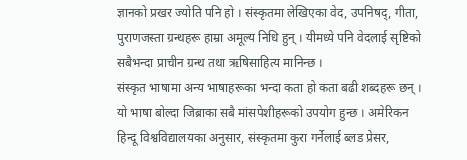ज्ञानको प्रखर ज्योति पनि हो । संस्कृतमा लेखिएका वेद, उपनिषद्, गीता, पुराणजस्ता ग्रन्थहरू हाम्रा अमूल्य निधि हुन् । यीमध्ये पनि वेदलाई सृष्टिको सबैभन्दा प्राचीन ग्रन्थ तथा ऋषिसाहित्य मानिन्छ ।
संस्कृत भाषामा अन्य भाषाहरूका भन्दा कता हो कता बढी शब्दहरू छन् । यो भाषा बोल्दा जिब्राका सबै मांसपेशीहरूको उपयोग हुन्छ । अमेरिकन हिन्दू विश्वविद्यालयका अनुसार, संस्कृतमा कुरा गर्नेलाई ब्लड प्रेसर,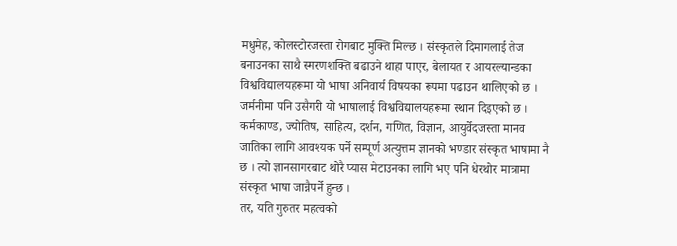मधुमेह, कोलस्टोरजस्ता रोगबाट मुक्ति मिल्छ । संस्कृतले दिमागलाई तेज बनाउनका साथै स्मरणशक्ति बढाउने थाहा पाएर, बेलायत र आयरल्यान्डका विश्वविद्यालयहरूमा यो भाषा अनिवार्य विषयका रूपमा पढाउन थालिएको छ । जर्मनीमा पनि उसैगरी यो भाषालाई विश्वविद्यालयहरूमा स्थान दिइएको छ । कर्मकाण्ड, ज्योतिष, साहित्य, दर्शन, गणित, विज्ञान, आयुर्वेदजस्ता मानव जातिका लागि आवश्यक पर्ने सम्पूर्ण अत्युत्तम ज्ञानको भण्डार संस्कृत भाषामा नै छ । त्यो ज्ञानसागरबाट थोरै प्यास मेटाउनका लागि भए पनि धेरथोर मात्रामा संस्कृत भाषा जान्नैपर्ने हुन्छ ।
तर, यति गुरुतर महत्वको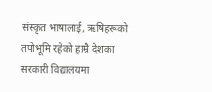संस्कृत भाषालाई, ऋषिहरूको तपोभूमि रहेको हाम्रै देशका सरकारी विद्यालयमा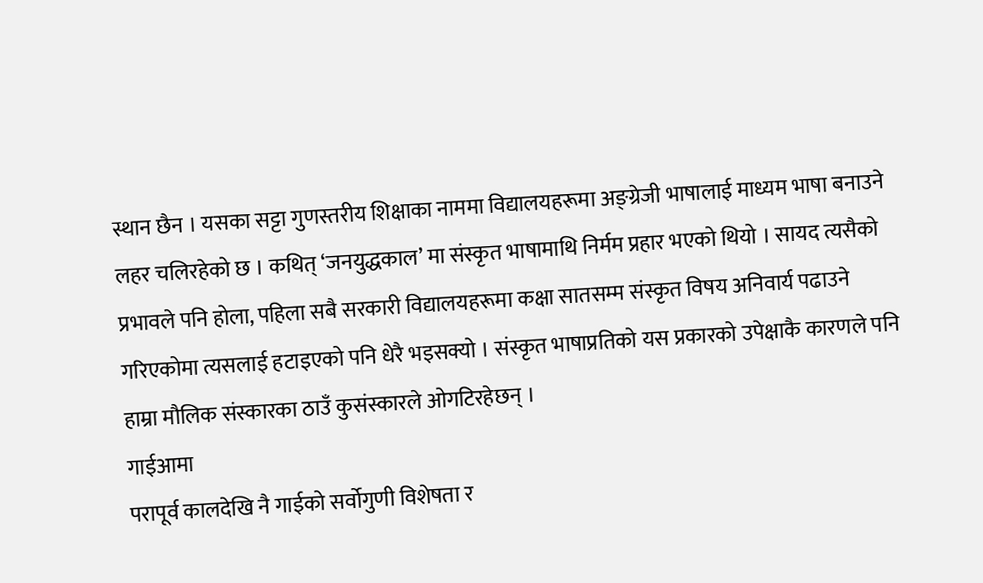स्थान छैन । यसका सट्टा गुणस्तरीय शिक्षाका नाममा विद्यालयहरूमा अङ्ग्रेजी भाषालाई माध्यम भाषा बनाउने लहर चलिरहेको छ । कथित् ‘जनयुद्धकाल’ मा संस्कृत भाषामाथि निर्मम प्रहार भएको थियो । सायद त्यसैको प्रभावले पनि होला, पहिला सबै सरकारी विद्यालयहरूमा कक्षा सातसम्म संस्कृत विषय अनिवार्य पढाउने गरिएकोमा त्यसलाई हटाइएको पनि धेरै भइसक्यो । संस्कृत भाषाप्रतिको यस प्रकारको उपेक्षाकै कारणले पनि हाम्रा मौलिक संस्कारका ठाउँ कुसंस्कारले ओगटिरहेछन् ।
गाईआमा
परापूर्व कालदेखि नै गाईको सर्वोगुणी विशेषता र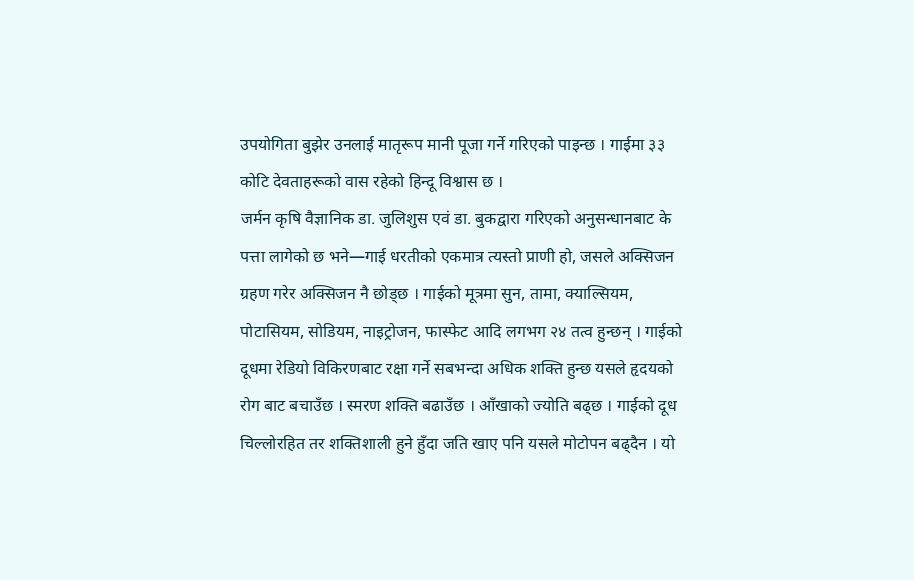उपयोगिता बुझेर उनलाई मातृरूप मानी पूजा गर्ने गरिएको पाइन्छ । गाईमा ३३ कोटि देवताहरूको वास रहेको हिन्दू विश्वास छ ।
जर्मन कृषि वैज्ञानिक डा. जुलिशुस एवं डा. बुकद्वारा गरिएको अनुसन्धानबाट के पत्ता लागेको छ भने—गाई धरतीको एकमात्र त्यस्तो प्राणी हो, जसले अक्सिजन ग्रहण गरेर अक्सिजन नै छोड्छ । गाईको मूत्रमा सुन, तामा, क्याल्सियम, पोटासियम, सोडियम, नाइट्रोजन, फास्फेट आदि लगभग २४ तत्व हुन्छन् । गाईको दूधमा रेडियो विकिरणबाट रक्षा गर्ने सबभन्दा अधिक शक्ति हुन्छ यसले हृदयको रोग बाट बचाउँछ । स्मरण शक्ति बढाउँछ । आँखाको ज्योति बढ्छ । गाईको दूध चिल्लोरहित तर शक्तिशाली हुने हुँदा जति खाए पनि यसले मोटोपन बढ्दैन । यो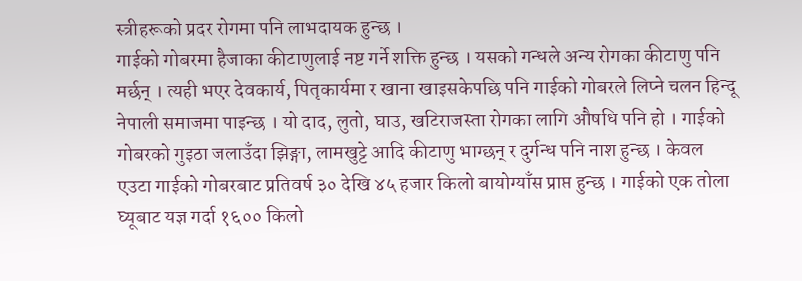स्त्रीहरूको प्रदर रोगमा पनि लाभदायक हुन्छ ।
गाईको गोबरमा हैजाका कीटाणुलाई नष्ट गर्ने शक्ति हुन्छ । यसको गन्धले अन्य रोगका कीटाणु पनि मर्छन् । त्यही भएर देवकार्य, पितृकार्यमा र खाना खाइसकेपछि पनि गाईको गोबरले लिप्ने चलन हिन्दू नेपाली समाजमा पाइन्छ । यो दाद, लुतो, घाउ, खटिराजस्ता रोगका लागि औषधि पनि हो । गाईको गोबरको गुइठा जलाउँदा झिङ्गा, लामखुट्टे आदि कीटाणु भाग्छन् र दुर्गन्ध पनि नाश हुन्छ । केवल एउटा गाईको गोबरबाट प्रतिवर्ष ३० देखि ४५ हजार किलो बायोग्याँस प्राप्त हुन्छ । गाईको एक तोला घ्यूबाट यज्ञ गर्दा १६०० किलो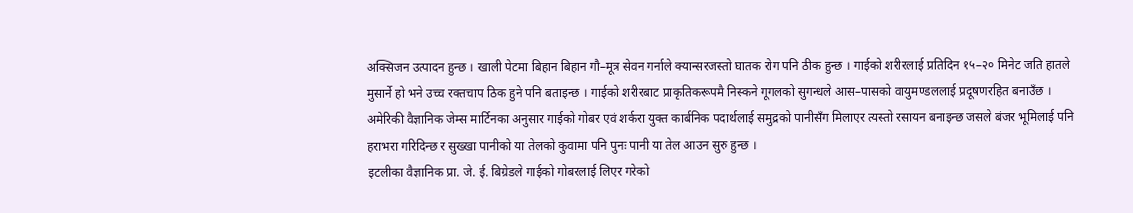अक्सिजन उत्पादन हुन्छ । खाली पेटमा बिहान बिहान गौ–मूत्र सेवन गर्नाले क्यान्सरजस्तो घातक रोग पनि ठीक हुन्छ । गाईको शरीरलाई प्रतिदिन १५–२० मिनेट जति हातले मुसार्ने हो भने उच्च रक्तचाप ठिक हुने पनि बताइन्छ । गाईको शरीरबाट प्राकृतिकरूपमै निस्कने गूगलको सुगन्धले आस–पासको वायुमण्डललाई प्रदूषणरहित बनाउँछ ।
अमेरिकी वैज्ञानिक जेम्स मार्टिनका अनुसार गाईको गोबर एवं शर्करा युक्त कार्बनिक पदार्थलाई समुद्रको पानीसँग मिलाएर त्यस्तो रसायन बनाइन्छ जसले बंजर भूमिलाई पनि हराभरा गरिदिन्छ र सुख्खा पानीको या तेलको कुवामा पनि पुनः पानी या तेल आउन सुरु हुन्छ ।
इटलीका वैज्ञानिक प्रा. जे. ई. बिग्रेडले गाईको गोबरलाई लिएर गरेको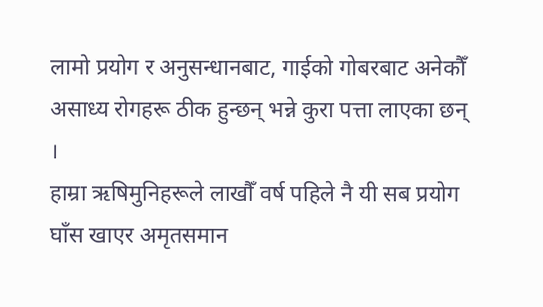लामो प्रयोग र अनुसन्धानबाट, गाईको गोबरबाट अनेकौँ असाध्य रोगहरू ठीक हुन्छन् भन्ने कुरा पत्ता लाएका छन् ।
हाम्रा ऋषिमुनिहरूले लाखौँ वर्ष पहिले नै यी सब प्रयोग
घाँस खाएर अमृतसमान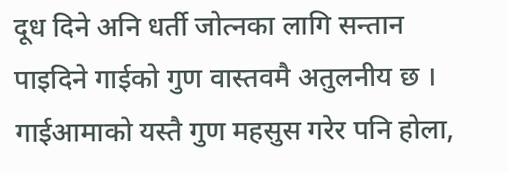दूध दिने अनि धर्ती जोत्नका लागि सन्तान पाइदिने गाईको गुण वास्तवमै अतुलनीय छ । गाईआमाको यस्तै गुण महसुस गरेर पनि होला,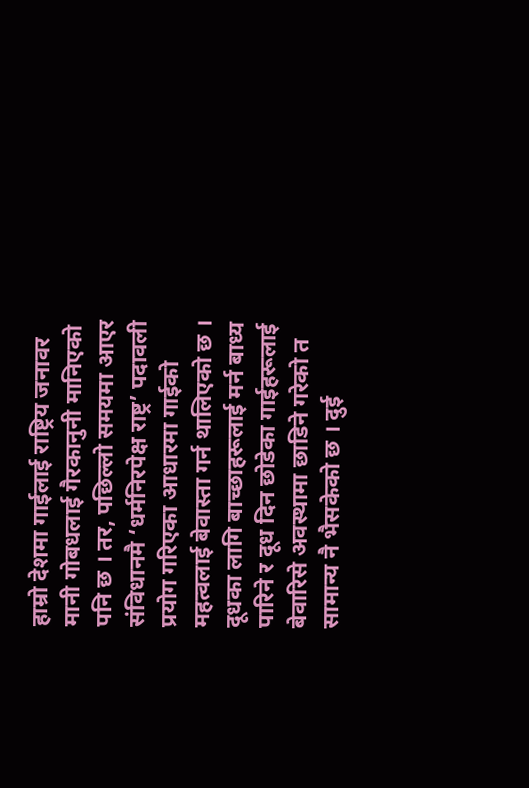हाम्रो देशमा गाईलाई राष्ट्रिय जनावर मानी गोबधलाई गैरकानुनी मानिएको पनि छ । तर, पछिल्लो समयमा आएर संविधानमै ‘धर्मनिरपेक्ष राष्ट्र’ पदावली प्रयोग गरिएका आधारमा गाईको महत्वलाई बेवास्ता गर्न थालिएको छ । दूधका लागि बाच्छाहरूलाई मर्न बाध्य पारिने र दूध दिन छोडेका गाईहरूलाई बेवारिसे अवस्थामा छाडिने गरेको त सामान्य नै भैसकेको छ । दुई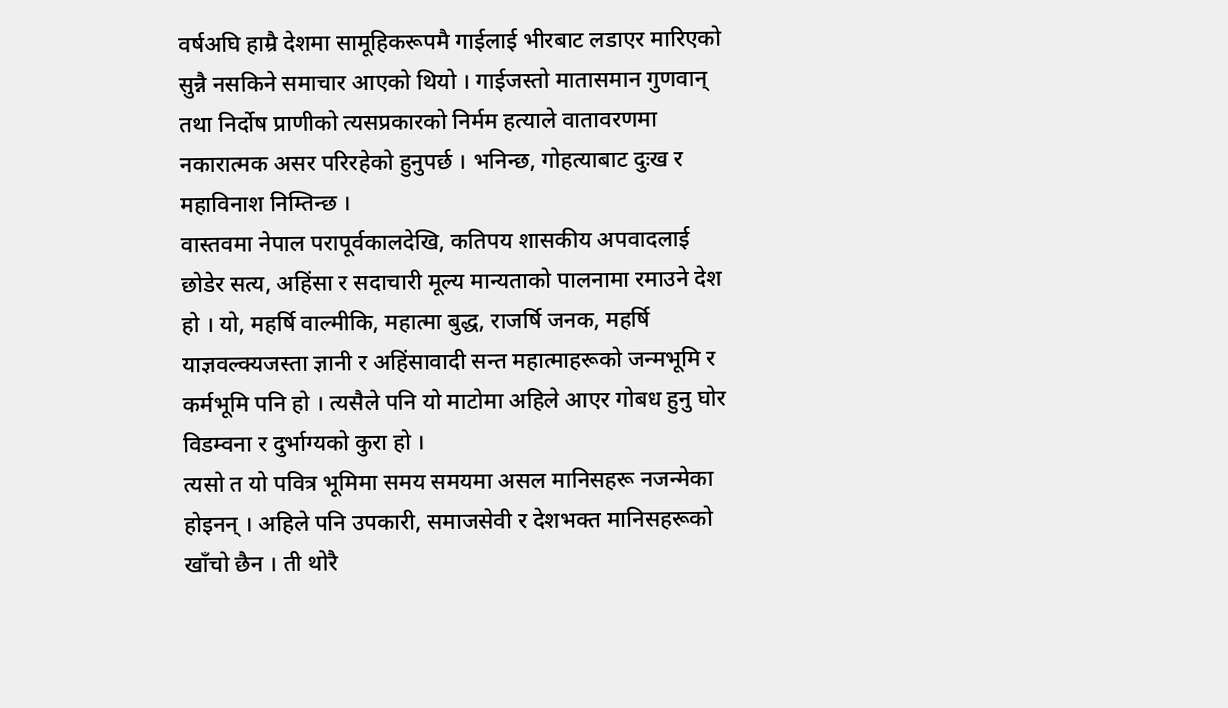वर्षअघि हाम्रै देशमा सामूहिकरूपमै गाईलाई भीरबाट लडाएर मारिएको सुन्नै नसकिने समाचार आएको थियो । गाईजस्तो मातासमान गुणवान् तथा निर्दोष प्राणीको त्यसप्रकारको निर्मम हत्याले वातावरणमा नकारात्मक असर परिरहेको हुनुपर्छ । भनिन्छ, गोहत्याबाट दुःख र महाविनाश निम्तिन्छ ।
वास्तवमा नेपाल परापूर्वकालदेखि, कतिपय शासकीय अपवादलाई छोडेर सत्य, अहिंसा र सदाचारी मूल्य मान्यताको पालनामा रमाउने देश हो । यो, महर्षि वाल्मीकि, महात्मा बुद्ध, राजर्षि जनक, महर्षि याज्ञवल्क्यजस्ता ज्ञानी र अहिंसावादी सन्त महात्माहरूको जन्मभूमि र कर्मभूमि पनि हो । त्यसैले पनि यो माटोमा अहिले आएर गोबध हुनु घोर विडम्वना र दुर्भाग्यको कुरा हो ।
त्यसो त यो पवित्र भूमिमा समय समयमा असल मानिसहरू नजन्मेका होइनन् । अहिले पनि उपकारी, समाजसेवी र देशभक्त मानिसहरूको खाँचो छैन । ती थोरै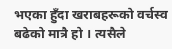भएका हुँदा खराबहरूको वर्चस्व बढेको मात्रै हो । त्यसैले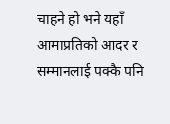चाहने हो भने यहाँ आमाप्रतिको आदर र सम्मानलाई पक्कै पनि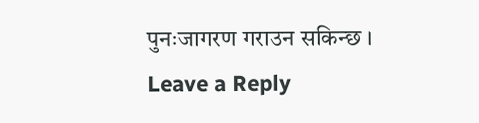पुनःजागरण गराउन सकिन्छ ।
Leave a Reply